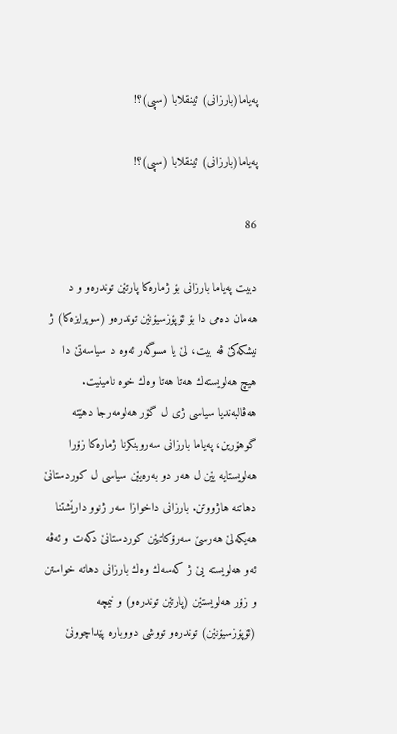په‌یاما(بارزانى) ئینقلابا (سپى)؟!

په‌یاما(بارزانى) ئینقلابا (سپى)؟!

86

دبیت په‌یاما بارزانى بۆ ژماره‌كا پارتێن توندره‌و و د هه‌مان ده‌می دا بۆ ئۆپۆزسیۆنێن توندره‌و (سوپرایزه‌كا) ژ نیشكه‌كێ ڤه‌ بیت، لێ یا مسوگه‌ر ئه‌وه‌ د سیاسه‌تێ دا هیچ هه‌لویسته‌ك هه‌تا هه‌تا وه‌ك خوه‌ نامینیت. هه‌ڤالبه‌ندیا سیاسى ژى ل گۆر هه‌لومه‌رجا دهێته‌ گوهۆرین، په‌یاما بارزانى سه‌روبنكرنا ژماره‌كا زۆرا هه‌لویستایه‌ یێن ل هه‌ر دو به‌ره‌یێن سیاسى ل كوردستانێ دهاتنه‌ هاژووتن. بارزانى داخوازا سه‌ر ژنوو دارێشتنا هه‌یكه‌لێ هه‌رسێ سه‌رۆكاتیێن كوردستانێ دكه‌ت و ئه‌ڤه‌ ئه‌و هه‌لویسته‌ یێ ژ كه‌سه‌ك وه‌ك بارزانى دهاته‌ خواستن و زۆر هه‌لویستێن (پارتێن توندره‌و) و نیمچه‌ (ئۆپۆزسیۆنێن) توندره‌و تووشى دووباره‌ پێداچوونێ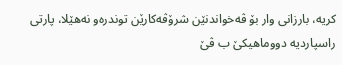كریه‌، بارزانى وار بۆ ڤه‌خواندنێن شرۆڤه‌كارێن توندره‌و نه‌هێلا، پارتى راسپاردیه‌ دووماهیكێ ب ڤێ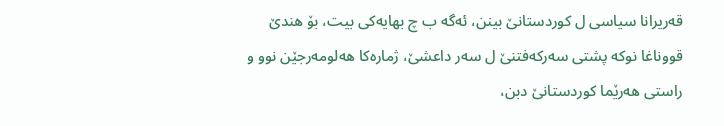قه‌ریرانا سیاسى ل كوردستانێ بینن، ئه‌گه‌ ب چ بهایه‌كى بیت، بۆ هندێ قووناغا نوكه‌ پشتى سه‌ركه‌فتنێ ل سه‌ر داعشێ، ژماره‌كا هه‌لومه‌رجێن نوو و راستى هه‌رێما كوردستانێ دبن،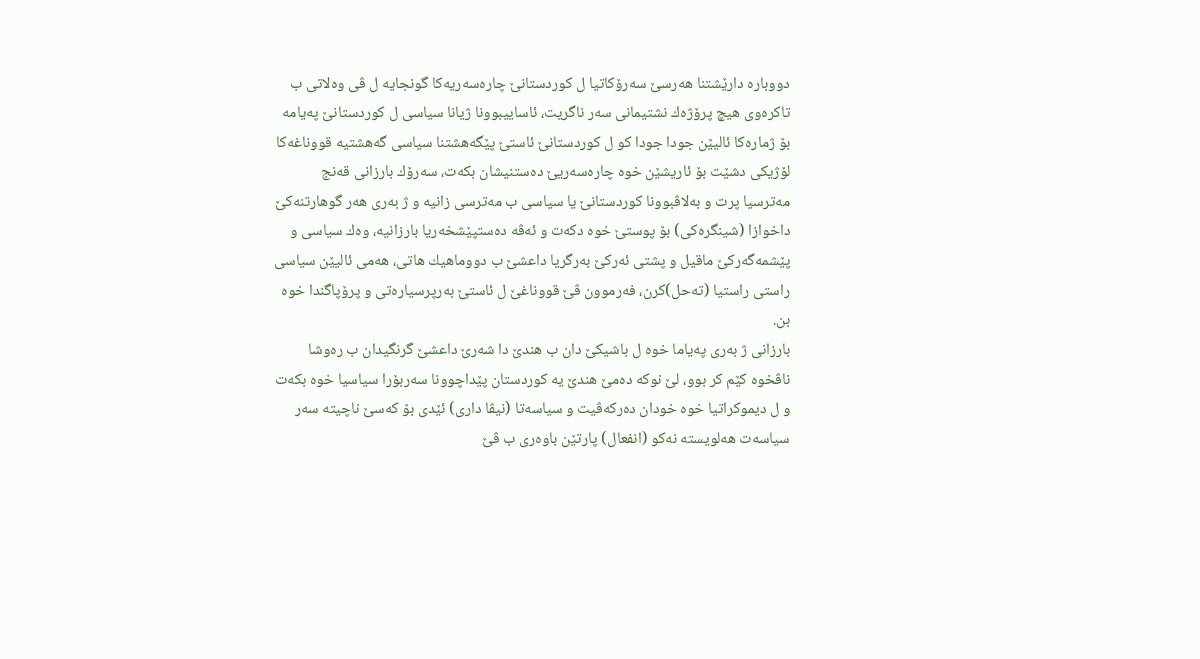دووباره‌ دارێشتنا هه‌رسێ سه‌رۆكاتیا ل كوردستانێ چاره‌سه‌ریه‌كا گونجایه‌ ل ڤى وه‌لاتى ب تاكره‌وى هیچ پرۆژه‌ك نشتیمانى سه‌ر ناگریت، ئاساییبوونا ژیانا سیاسى ل كوردستانێ په‌یامه‌ بۆ ژماره‌كا ئالیێن جودا جودا كو ل كوردستانێ ئاستێ پێگه‌هشتنا سیاسى گه‌هشتیه‌ قووناغه‌كا لۆژیكى دشێت بۆ ئاریشێن خوه‌ چاره‌سه‌ریێ ده‌ستنیشان بكه‌ت، سه‌رۆك بارزانى قه‌نج مه‌ترسیا پرت و به‌لاڤبوونا كوردستانێ یا سیاسى ب مه‌ترسى زانیه‌ و ژ به‌رى هه‌ر گوهارتنه‌كێ داخوازا (شینگره‌كى) بۆ پوستێ خوه‌ دكه‌ت و ئه‌ڤه‌ ده‌ستپێشخه‌ریا بارزانیه‌، وه‌ك سیاسى و پێشمه‌گه‌ركێ ماقیل و پشتى ئه‌ركێ به‌رگریا داعشێ ب دووماهیك هاتى، هه‌مى ئالیێن سیاسى راستى راستیا (ته‌حل)كرن، فه‌رموون ڤێ قووناغێ ل ئاستێ به‌رپرسیاره‌تى و پرۆپاگندا خوه‌ بن.
بارزانى ژ به‌رى په‌یاما خوه‌ ل باشیكێ دان ب هندێ دا شه‌رێ داعشێ گرنگیدان ب ره‌وشا ناڤخوه‌ كێم كر بوو، لێ نوكه‌ ده‌مێ هندێ یه‌ كوردستان پێداچوونا سه‌ربۆرا سیاسیا خوه‌ بكه‌ت و ل دیموكراتیا خوه‌ خودان ده‌ركه‌ڤیت و سیاسه‌تا (نیڤا دارى) ئێدى بۆ كه‌سێ ناچیته‌ سه‌ر سیاسه‌ت هه‌لویسته‌ نه‌كو (انفعال) پارتێن باوه‌رى ب ڤێ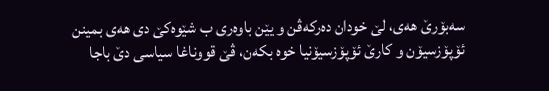سه‌بۆرێ هه‌ى، لێ خودان ده‌ركه‌ڤن و یێن باوه‌رى ب شێوه‌كێ دى هه‌ى بمینن ئۆپۆزسیۆن و كارێ ئۆپۆزسیۆنیا خوه‌ بكه‌ن، ڤێ قووناغا سیاسى دێ باجا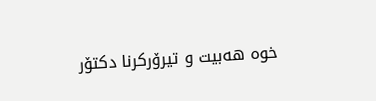خوه‌ هه‌بیت و تیرۆركرنا دكتۆر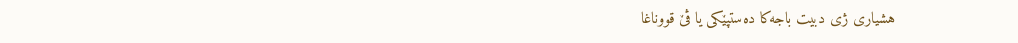هشیارى ژى دبیت باجه‌كا ده‌ستپێكى یا ڤێ قووناغا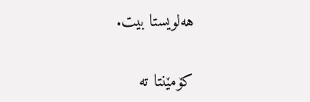هه‌لویستا بیت.

کۆمێنتا تە